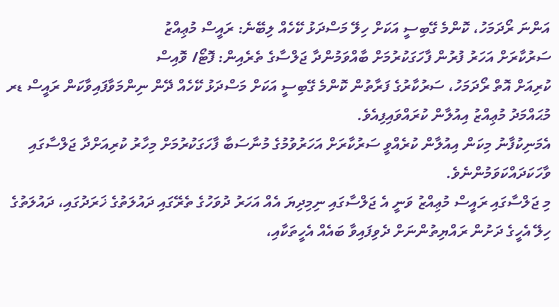އަންނަ ރޯދަމަހު، ކޮންމެ ގޭބިސީ އަކަށް ހިލޭ މަސްދަޅު ކޭހެއް ލިބޭނެ: ރައީސް މުޢިއްޒު
ސަރުކާރަށް އަހަރު ފުރުން ފާހަގަކުރުމަށް ބާއްވަމުންދާ ޖަލްސާގެ ތެރެއިން: ފޮޓޯ/ ވޮއިސް
ކުރިއަށް އޮތް ރޯދަމަހު، ސަރުކާރުގެ ފަރާތުން ކޮންމެ ގޭބިސީ އަކަށް މަސްދަޅު ކޭހެއް ދޭން ނިންމަވާފައިވާކަން ރައީސް ޑރ މުޙައްމަދު މުޢިއްޒު އިއުލާން ކުރައްވައިފިއެވެ.
އެމަނިކުފާނު މިކަން އިއުލާން ކުރެއްވީ ސަރުކާރަށް އަހަރުވުމުގެ މުނާސަބާ ފާހަގަކުރުމަށް މިހާރު ކުރިއަށްދާ ޖަލްސާގައި ވާހަކަދައްކަވަމުންނެވެ.
މި ޖަލްސާގައި ރައީސް މުޢިއްޒު ވަނީ އެ ޖަލްސާގައި ނިމިދިޔަ އެއް އަހަރު ދުވަހުގެ ތެރޭގައި ދައުލަތުގެ ޚަރަދުގައި، ދައުލަތުގެ ހިލޭ އެހީގެ ދަށުން ރައްޔިތުންނަށް ދެވިފައިވާ ބައެއް އެހީތަކާއި،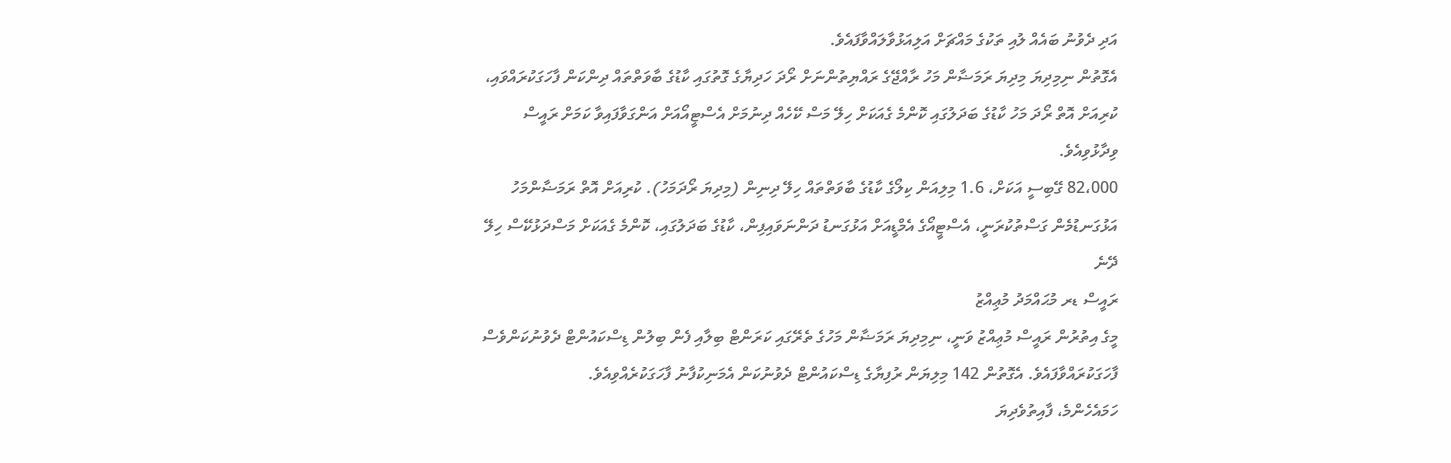އަދި ދެވުނު ބައެއް ލުއި ތަކުގެ މައްޗަށް އަލިއަޅުވާލައްވާފައެވެ.
އެގޮތުން ނިމިދިޔަ މިދިޔަ ރަމަޟާން މަހު ރާއްޖޭގެ ރައްޔިތުންނަށް ރޯދަ ހަދިޔާގެ ގޮތުގައި ކާޑުގެ ބާވަތްތައް ދިންކަން ފާހަގަކުރައްވައި، ކުރިއަށް އޮތް ރޯދަ މަހު ކާޑުގެ ބަދަލުގައި ކޮންމެ ގެއަކަށް ހިލޭ މަސް ކޭހެއް ދިނުމަށް އެސްޓީއޯއަށް އަންގަވާފައިވާ ކަމަށް ރައީސް ވިދާޅުވިއެވެ.
82،000 ގޭބިސީ އަކަށް، 1.6 މިލިއަން ކިލޯގެ ކާޑުގެ ބާވަތްތައް ހިލޭ ދިނިން (މިދިޔަ ރޯދަމަހު). ކުރިއަށް އޮތް ރަމަޟާންމަހު އަޅުގަނޑުމެން ގަސްތުކުރަނީ، އެސްޓީއޯގެ އެމްޑީއަށް އަޅުގަނޑު ދަންނަވައިފިން، ކާޑުގެ ބަދަލުގައި، ކޮންމެ ގެއަކަށް މަސްދަޅުކޭސް ހިލޭ ދޭނެ
ރައީސް ޑރ މުޙައްމަދު މުޢިއްޒު
މީގެ އިތުރުން ރައީސް މުޢިއްޒު ވަނީ، ނިމިދިޔަ ރަމަޟާން މަހުގެ ތެރޭގައި ކަރަންޓް ބިލާއި ފެން ބިލުން ޑިސްކައުންޓް ދެވުނުކަންވެސް ފާހަގަކުރައްވާފައެވެ. އެގޮތުން 142 މިލިޔަން ރުފިޔާގެ ޑިސްކައުންޓް ދެވުނުކަން އެމަނިކުފާނު ފާހަގަކުރެއްވިއެވެ.
ހަމައެހެންމެ، ފާއިތުވެދިޔަ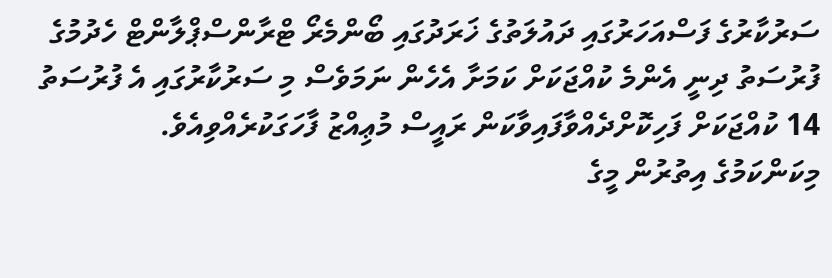ސަރުކާރުގެ ފަސްއަހަރުގައި ދައުލަތުގެ ޚަރަދުގައި ބޯންމެރޯ ޓްރާންސްޕްލާންޓް ހެދުމުގެ ފުރުސަތު ދިނީ އެންމެ ކުއްޖަކަށް ކަމަށާ އެހެން ނަމަވެސް މި ސަރުކާރުގައި އެ ފުރުސަތު 14 ކުއްޖަކަށް ފަހިކޮށްދެއްވާފައިވާކަން ރައީސް މުޢިއްޒު ފާހަގަކުރެއްވިއެވެ.
މިކަންކަމުގެ އިތުރުން މީގެ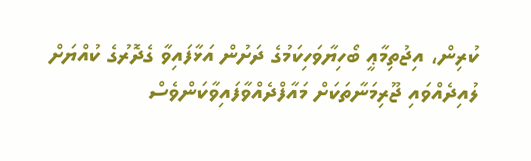ކުރިން، އިޖުތިމާޢީ ބޯހިޔާވަހިކަމުގެ ދަށުން އަޅާފައިވާ ގެދޮރުގެ ކުއްޔަށް ލުއިދެއްވައި ޖޫރިމަނާތަކަށް މައާފްދެއްވާފައިވާކަންވެސް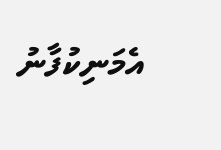އެމަނިކުފާނު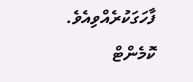ފާހަގަކުރެއްވިއެވެ.
ކޮމެންޓް